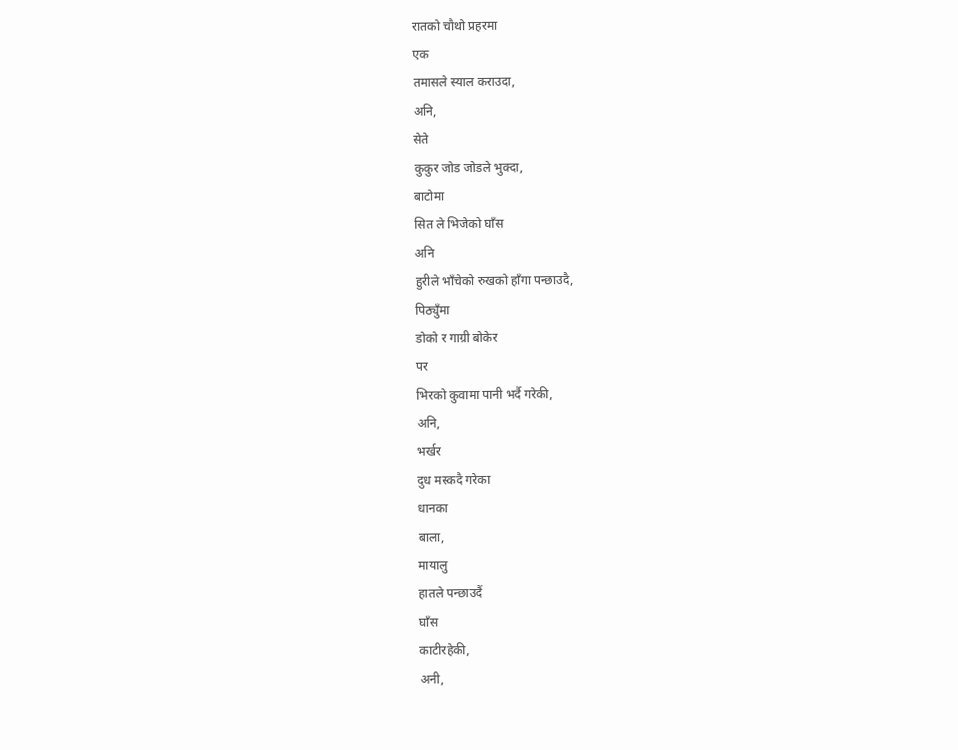रातको चौथो प्रहरमा
एक
तमासले स्याल कराउदा,
अनि,
सेते
कुकुर जोड जोडले भुक्दा,
बाटोमा
सित ले भिजेको घाँस
अनि
हुरीले भाँचेको रुखको हाँगा पन्छाउदै,
पिठ्युँमा
डोको र गाग्री बोकेर
पर
भिरको कुवामा पानी भर्दै गरेकी,
अनि,
भर्खर
दुध मस्कदै गरेका
धानका
बाला,
मायालु
हातले पन्छाउदैं
घाँस
काटीरहेकी,
अनी,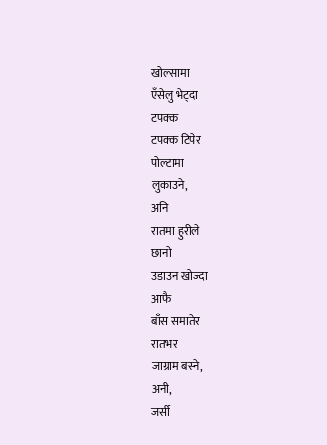खोल्सामा
एँसेलु भेट्दा
टपक्क
टपक्क टिपेर
पोल्टामा
लुकाउने,
अनि
रातमा हुरीले
छानो
उडाउन खोज्दा
आफै
बाँस समातेर
रातभर
जाग्राम बस्ने,
अनी,
जर्सी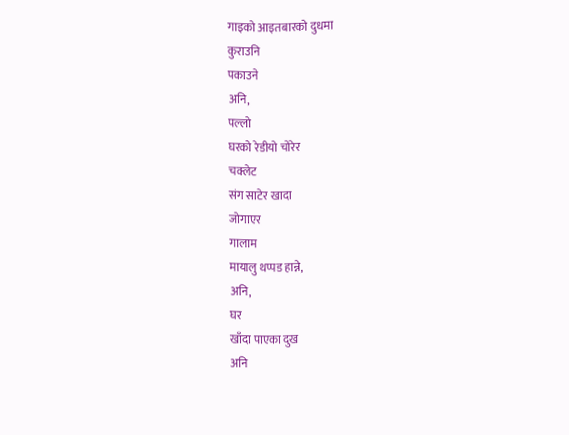गाइको आइतबारको दुधमा
कुराउनि
पकाउने
अनि,
पल्लो
घरको रेडीयो चोरेर
चक्लेट
संग साटेर खादा
जोगाएर
गालाम
मायालु थप्पड हान्ने,
अनि,
घर
खाँदा पाएका दुख
अनि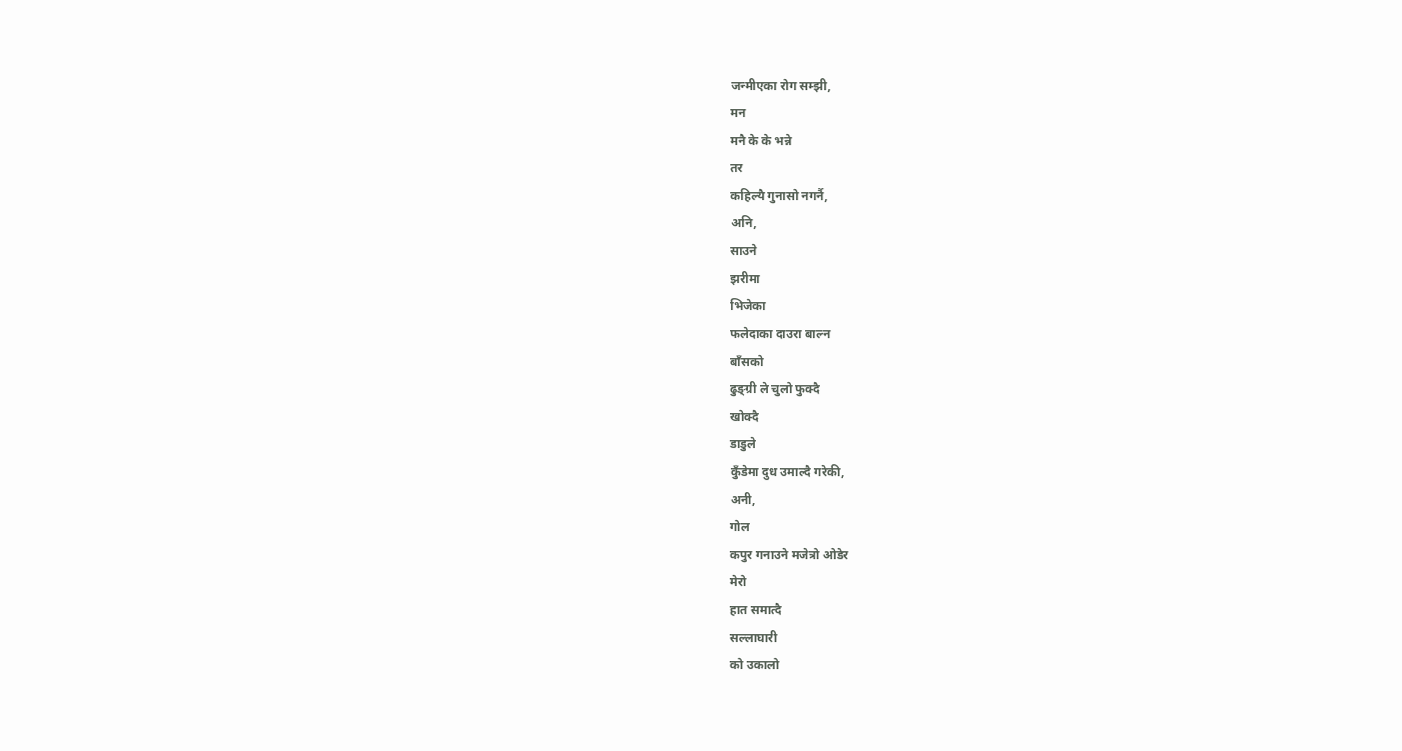जन्मीएका रोग सम्झी,
मन
मनै के के भन्ने
तर
कहिल्यै गुनासो नगर्नै,
अनि,
साउने
झरीमा
भिजेका
फलेदाका दाउरा बाल्न
बाँसको
ढुङ्ग्री ले चुलो फुक्दै
खोक्दै
डाडुले
कुँडेमा दुध उमाल्दै गरेकी,
अनी,
गोल
कपुर गनाउने मजेत्रो ओडेर
मेरो
हात समात्दै
सल्लाघारी
को उकालो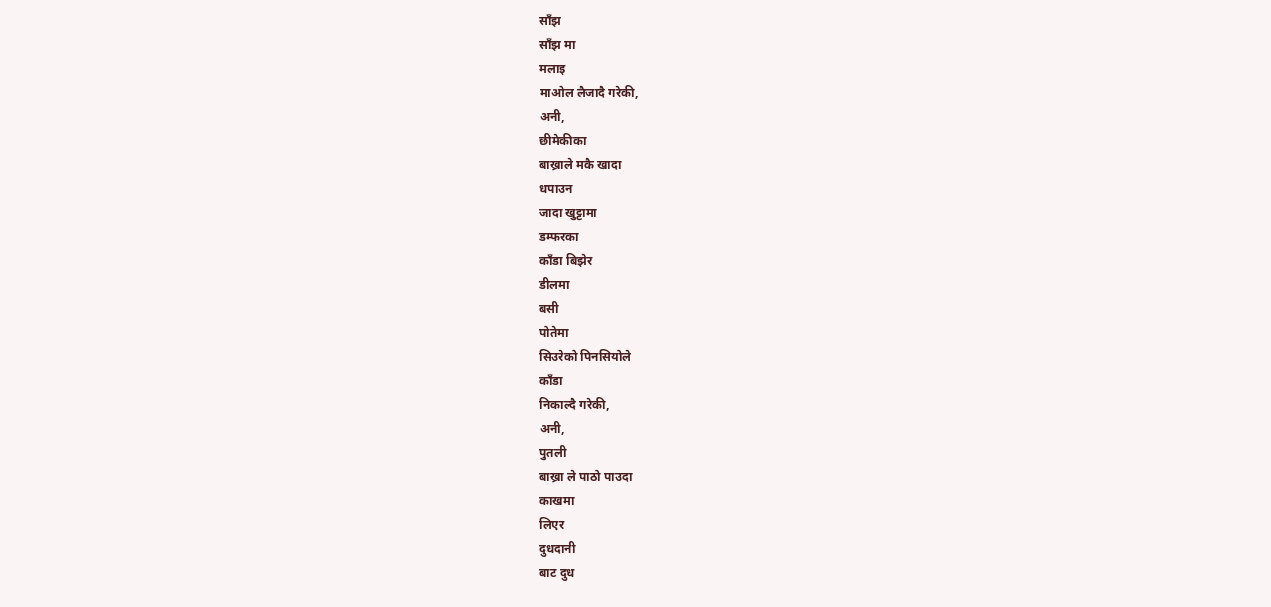साँझ
साँझ मा
मलाइ
माओल लैजादै गरेकी,
अनी,
छीमेकीका
बाख्राले मकै खादा
धपाउन
जादा खुट्टामा
डम्फरका
काँडा बिझेर
डीलमा
बसी
पोतेमा
सिउरेको पिनसियोले
काँडा
निकाल्दै गरेकी,
अनी,
पुतली
बाख्रा ले पाठो पाउदा
काखमा
लिएर
दुधदानी
बाट दुध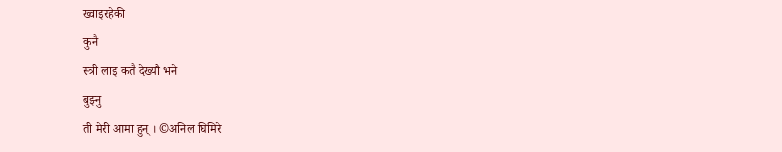ख्वाइरहेकी
कुनै
स्त्री लाइ कतै देख्यौ भने
बुझ्नु
ती मेरी आमा हुन् । ©अनिल घिमिरे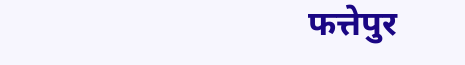फत्तेपुर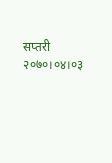सप्तरी २०७०।०४।०३